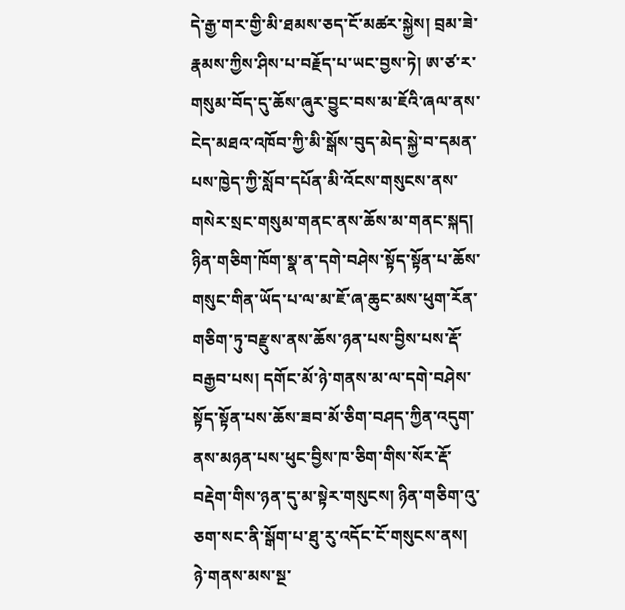དེ་རྒྱ་གར་གྱི་མི་ཐམས་ཅད་ངོ་མཚར་སྐྱེས། བྲམ་ཟེ་རྣམས་ཀྱིས་ཤིས་པ་བརྗོད་པ་ཡང་བྱས་ཏེ། ཨ་ཙ་ར་གསུམ་བོད་དུ་ཆོས་ཞུར་བྱུང་བས་མ་ཇོའི་ཞལ་ནས་ངེད་མཐའ་འཁོབ་ཀྱི་མི་སྒོས་བུད་མེད་སྐྱེ་བ་དམན་པས་ཁྱེད་ཀྱི་སློབ་དཔོན་མི་འོངས་གསུངས་ནས་གསེར་སྲང་གསུམ་གནང་ནས་ཆོས་མ་གནང་སྐད། ཉིན་གཅིག་ཁོག་སྣ་ན་དགེ་བཤེས་སྟོད་སྟོན་པ་ཆོས་གསུང་གིན་ཡོད་པ་ལ་མ་ཇོ་ཞ་ཆུང་མས་ཕུག་རོན་གཅིག་ཏུ་བརྫུས་ནས་ཆོས་ཉན་པས་བྱིས་པས་རྡོ་བརྒྱབ་པས། དགོང་མོ་ཉེ་གནས་མ་ལ་དགེ་བཤེས་སྟོད་སྟོན་པས་ཆོས་ཟབ་མོ་ཅིག་བཤད་ཀྱིན་འདུག་ནས་མཉན་པས་ཕུང་བྱིས་ཁ་ཅིག་གིས་སོར་རྡོ་བརྡེག་གིས་ཉན་དུ་མ་སྟེར་གསུངས། ཉིན་གཅིག་འུ་ཅག་སང་ནི་སྒོག་པ་ཐུ་རུ་འདོང་ངོ་གསུངས་ནས། ཉེ་གནས་མས་སྔ་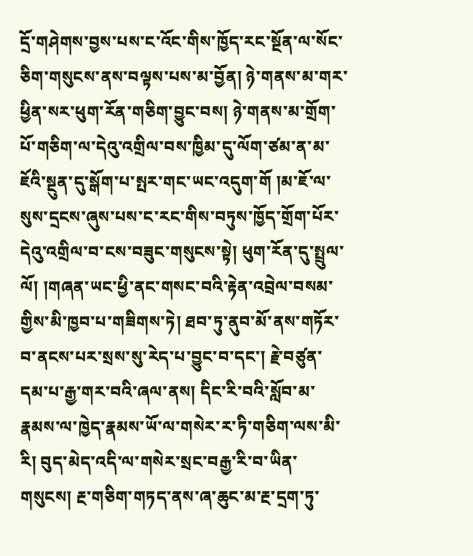དྲོ་གཤེགས་བྱས་པས་ང་འོང་གིས་ཁྱོད་རང་སྔོན་ལ་སོང་ཅིག་གསུངས་ནས་བལྟས་པས་མ་བྱོན། ཉེ་གནས་མ་གར་ཕྱིན་སར་ཕུག་རོན་གཅིག་བྱུང་བས། ཉེ་གནས་མ་གྲོག་པོ་གཅིག་ལ་དེའུ་འགྲིལ་བས་ཁྱིམ་དུ་ལོག་ཙམ་ན་མ་ཇོའི་སྔུན་དུ་སྒོག་པ་སྤར་གང་ཡང་འདུག་གོ །མ་ཇོ་ལ་སུས་དྲངས་ཞུས་པས་ང་རང་གིས་བཏུས་ཁྱོད་གྲོག་པོར་དེའུ་འགྲིལ་བ་ངས་བཟུང་གསུངས་སྟེ། ཕུག་རོན་དུ་སྤྲུལ་ལོ། །གཞན་ཡང་ཕྱི་ནང་གསང་བའི་རྟེན་འབྲེལ་བསམ་གྱིས་མི་ཁྱབ་པ་གཟིགས་ཏེ། ཐབ་ཏུ་ནུབ་མོ་ནས་གཏོར་བ་ནངས་པར་སྲས་སུ་རེད་པ་བྱུང་བ་དང་། རྗེ་བཙུན་དམ་པ་རྒྱ་གར་བའི་ཞལ་ནས། དིང་རི་བའི་སློབ་མ་རྣམས་ལ་ཁྱེད་རྣམས་ཡོ་ལ་གསེར་ར་ཏི་གཅིག་ལས་མི་རི། བུད་མེད་འདི་ལ་གསེར་སྲང་བརྒྱ་རི་བ་ཡིན་གསུངས། རྔ་གཅིག་གཏད་ནས་ཞ་ཆུང་མ་རྔ་དྲག་ཏུ་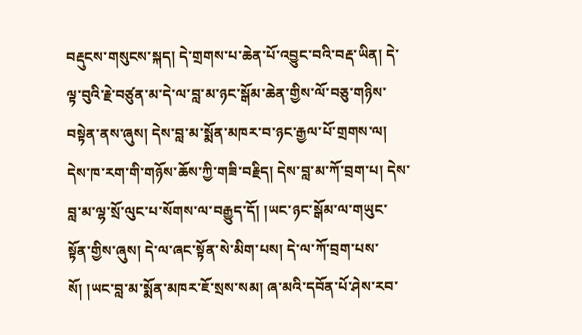བརྡུངས་གསུངས་སྐད། དེ་གྲགས་པ་ཆེན་པོ་འབྱུང་བའི་བརྡ་ཡིན། དེ་ལྟ་བུའི་རྗེ་བཙུན་མ་དེ་ལ་བླ་མ་ཉང་སྒོམ་ཆེན་གྱིས་ལོ་བཅུ་གཉིས་བསྟེན་ནས་ཞུས། དེས་བླ་མ་སྨོན་མཁར་བ་ཉང་རྒྱལ་པོ་གྲགས་ལ། དེས་ཁ་རག་གི་གཉོས་ཆོས་ཀྱི་གཟི་བརྗིད། དེས་བླ་མ་ཀོ་བྲག་པ། དེས་བླ་མ་ལྷ་སྲོ་ལུང་པ་སོགས་ལ་བརྒྱུད་དོ། །ཡང་ཉང་སྒོམ་ལ་གཡུང་སྟོན་གྱིས་ཞུས། དེ་ལ་ཞང་སྟོན་སེ་མིག་པས། དེ་ལ་ཀོ་བྲག་པས་སོ། །ཡང་བླ་མ་སྨོན་མཁར་ཇོ་སྲས་སམ། ཞ་མའི་དབོན་པོ་ཤེས་རབ་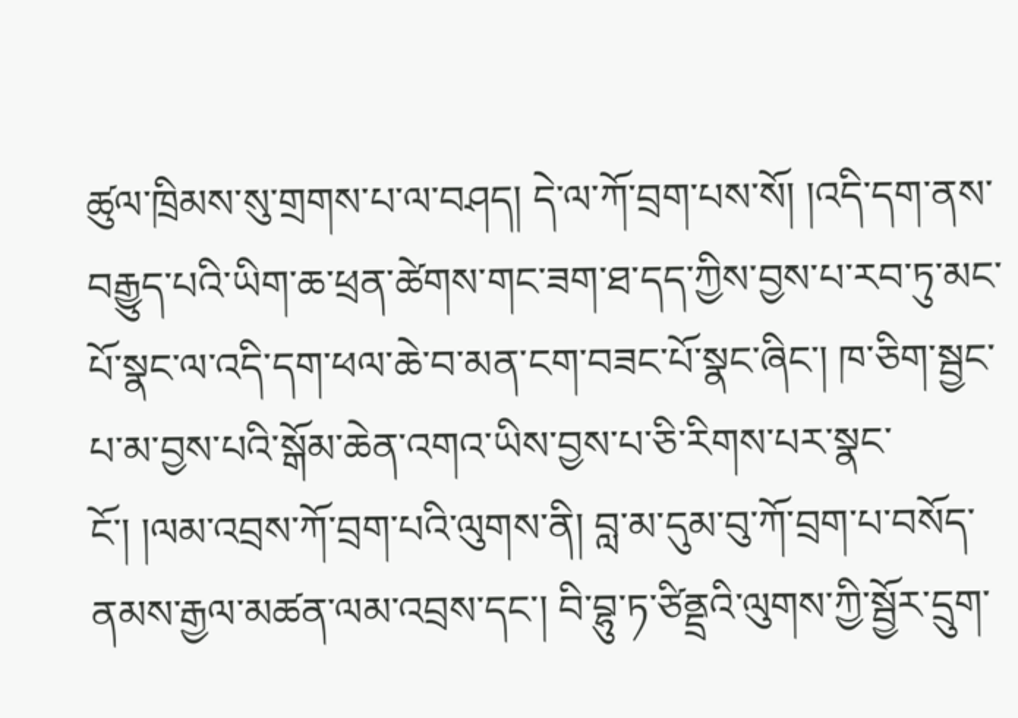ཚུལ་ཁྲིམས་སུ་གྲགས་པ་ལ་བཤད། དེ་ལ་ཀོ་བྲག་པས་སོ། །འདི་དག་ནས་བརྒྱུད་པའི་ཡིག་ཆ་ཕྲན་ཚེགས་གང་ཟག་ཐ་དད་ཀྱིས་བྱས་པ་རབ་ཏུ་མང་པོ་སྣང་ལ་འདི་དག་ཕལ་ཆེ་བ་མན་ངག་བཟང་པོ་སྣང་ཞིང་། ཁ་ཅིག་སྦྱང་པ་མ་བྱས་པའི་སྒོམ་ཆེན་འགའ་ཡིས་བྱས་པ་ཅི་རིགས་པར་སྣང་ངོ་། །ལམ་འབྲས་ཀོ་བྲག་པའི་ལུགས་ནི། བླ་མ་དུམ་བུ་ཀོ་བྲག་པ་བསོད་ནམས་རྒྱལ་མཚན་ལམ་འབྲས་དང་། བི་བྷུ་ཏ་ཙིནྡྲའི་ལུགས་ཀྱི་སྦྱོར་དྲུག་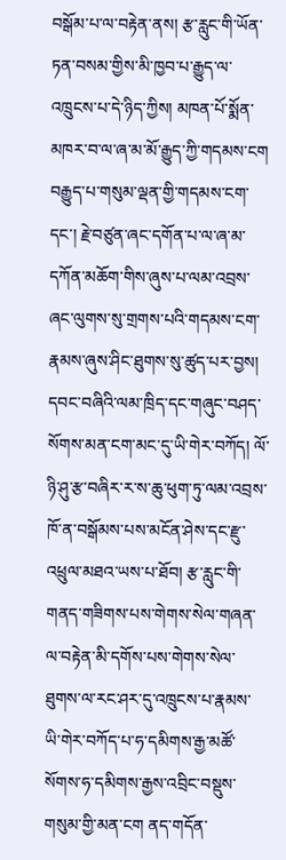བསྒོམ་པ་ལ་བརྟེན་ནས། རྩ་རླུང་གི་ཡོན་ཏན་བསམ་གྱིས་མི་ཁྱབ་པ་རྒྱུད་ལ་འཁྲུངས་པ་དེ་ཉིད་ཀྱིས། མཁན་པོ་སྨོན་མཁར་བ་ལ་ཞ་མ་མོ་རྒྱུད་ཀྱི་གདམས་ངག བརྒྱུད་པ་གསུམ་ལྡན་གྱི་གདམས་ངག་དང་། རྗེ་བཙུན་ཞང་དགོན་པ་ལ་ཞ་མ་དཀོན་མཆོག་གིས་ཞུས་པ་ལམ་འབྲས་ཞང་ལུགས་སུ་གྲགས་པའི་གདམས་ངག་རྣམས་ཞུས་ཤིང་ཐུགས་སུ་ཚུད་པར་བྱས། དབང་བཞིའི་ལམ་ཁྲིད་དང་གཞུང་བཤད་སོགས་མན་ངག་མང་དུ་ཡི་གེར་བཀོད། ལོ་ཉི་ཤུ་རྩ་བཞིར་ར་ས་ཆུ་ཕུག་ཏུ་ལམ་འབྲས་ཁོ་ན་བསྒོམས་པས་མངོན་ཤེས་དང་རྫུ་འཕྲུལ་མཐའ་ཡས་པ་ཐོབ། རྩ་རླུང་གི་གནད་གཟིགས་པས་གེགས་སེལ་གཞན་ལ་བརྟེན་མི་དགོས་པས་གེགས་སེལ་ཐུགས་ལ་རང་ཤར་དུ་འཁྲུངས་པ་རྣམས་ཡི་གེར་བཀོད་པ་ཧ་དམིགས་རྒྱ་མཚོ་སོགས་ཧ་དམིགས་རྒྱས་འབྲིང་བསྡུས་གསུམ་གྱི་མན་ངག ནད་གདོན་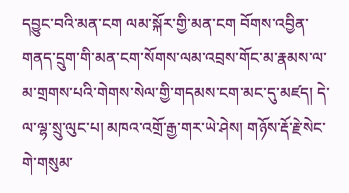དབྱུང་བའི་མན་ངག ལམ་སྐོར་གྱི་མན་ངག བོགས་འབྱིན་གནད་དྲུག་གི་མན་ངག་སོགས་ལམ་འབྲས་གོང་མ་རྣམས་ལ་མ་གྲགས་པའི་གེགས་སེལ་གྱི་གདམས་ངག་མང་དུ་མཛད། དེ་ལ་ལྷ་སྲུ་ལུང་པ། མཁའ་འགྲོ་རྒྱ་གར་ཡེ་ཤེས། གཉོས་རྡོ་རྗེ་སེང་གེ་གསུམ་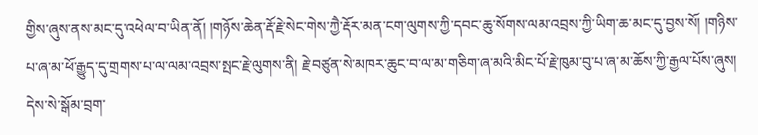གྱིས་ཞུས་ནས་མང་དུ་འཕེལ་བ་ཡིན་ནོ། །གཉོས་ཆེན་རྡོ་རྗེ་སེང་གེས་ཀྱཻ་རྡོར་མན་ངག་ལུགས་ཀྱི་དབང་ཆུ་སོགས་ལམ་འབྲས་ཀྱི་ཡིག་ཆ་མང་དུ་བྱས་སོ། །གཉིས་པ་ཞ་མ་ཕོ་རྒྱུད་དུ་གྲགས་པ་ལ་ལམ་འབྲས་སྤང་རྗེ་ལུགས་ནི། རྗེ་བཙུན་སེ་མཁར་ཆུང་བ་ལ་མ་གཅིག་ཞ་མའི་མིང་པོ་རྗེ་ཁུམ་བུ་པ་ཞ་མ་ཆོས་ཀྱི་རྒྱལ་པོས་ཞུས། དེས་སེ་སྒོམ་བྲག་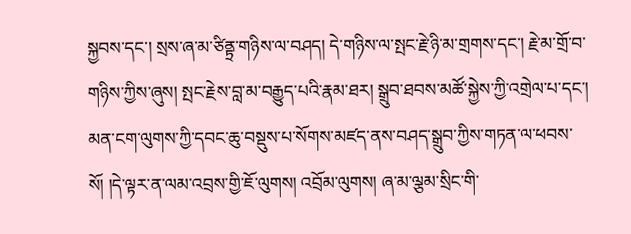སྐྱབས་དང་། སྲས་ཞ་མ་ཙིནྟྲ་གཉིས་ལ་བཤད། དེ་གཉིས་ལ་སྤང་རྗེ་ཉི་མ་གྲགས་དང་། རྗེ་མ་གྲོ་བ་གཉིས་ཀྱིས་ཞུས། སྤང་རྗེས་བླ་མ་བརྒྱུད་པའི་རྣམ་ཐར། སྒྲུབ་ཐབས་མཚོ་སྐྱེས་ཀྱི་འགྲེལ་པ་དང་། མན་ངག་ལུགས་ཀྱི་དབང་ཆུ་བསྡུས་པ་སོགས་མཛད་ནས་བཤད་སྒྲུབ་ཀྱིས་གཏན་ལ་ཕབས་སོ། །དེ་ལྟར་ན་ལམ་འབྲས་གྱི་ཇོ་ལུགས། འབྲོམ་ལུགས། ཞ་མ་ལྕམ་སྲིང་གི་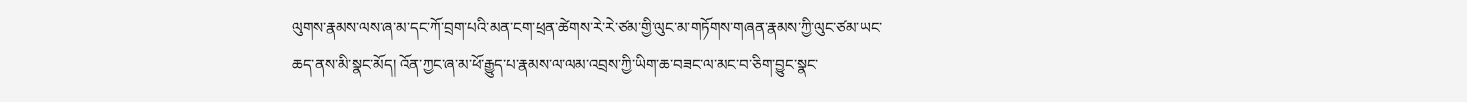ལུགས་རྣམས་ལས་ཞ་མ་དང་ཀོ་བྲག་པའི་མན་ངག་ཕྲན་ཚེགས་རེ་རེ་ཙམ་གྱི་ལུང་མ་གཏོགས་གཞན་རྣམས་ཀྱི་ལུང་ཙམ་ཡང་ཆད་ནས་མི་སྣང་མོད། འོན་ཀྱང་ཞ་མ་ཕོ་རྒྱུད་པ་རྣམས་ལ་ལམ་འབྲས་ཀྱི་ཡིག་ཆ་བཟང་ལ་མང་བ་ཅིག་བྱུང་སྣང་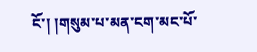ངོ་། །གསུམ་པ་མན་ངག་མང་པོ་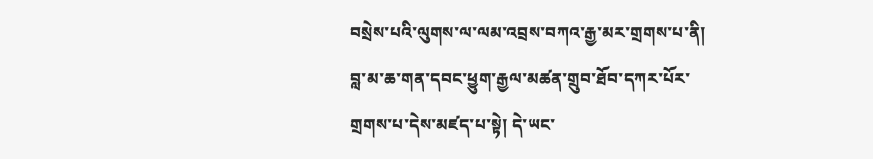བསྲེས་པའི་ལུགས་ལ་ལམ་འབྲས་བཀའ་རྒྱ་མར་གྲགས་པ་ནི། བླ་མ་ཆ་གན་དབང་ཕྱུག་རྒྱལ་མཚན་གྲུབ་ཐོབ་དཀར་པོར་གྲགས་པ་དེས་མཛད་པ་སྟེ། དེ་ཡང་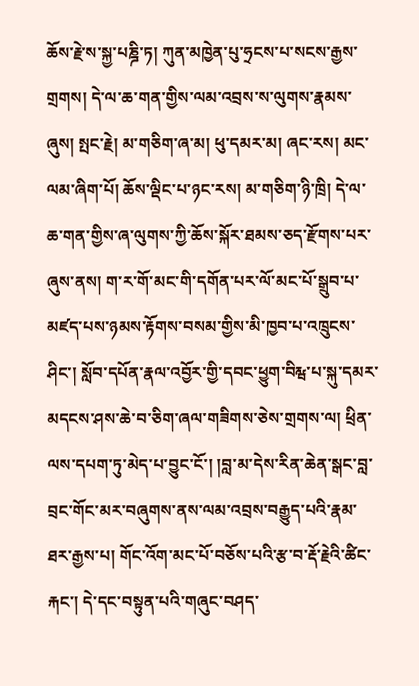ཆོས་རྗེ་ས་སྐྱ་པཎྜི་ཏ། ཀུན་མཁྱེན་པུ་ཧྲངས་པ་སངས་རྒྱས་གྲགས། དེ་ལ་ཆ་གན་གྱིས་ལམ་འབྲས་ས་ལུགས་རྣམས་ཞུས། སྤང་རྗེ། མ་གཅིག་ཞ་མ། ཕུ་དམར་མ། ཞང་རས། མང་ལམ་ཞིག་པོ། ཆོས་ལྡིང་པ་ཉང་རས། མ་གཅིག་ཉི་ཁྲི། དེ་ལ་ཆ་གན་གྱིས་ཞ་ལུགས་ཀྱི་ཆོས་སྐོར་ཐམས་ཅད་རྫོགས་པར་ཞུས་ནས། ག་ར་གོ་མང་གི་དགོན་པར་ལོ་མང་པོ་སྒྲུབ་པ་མཛད་པས་ཉམས་རྟོགས་བསམ་གྱིས་མི་ཁྱབ་པ་འཁྲུངས་ཤིང་། སློབ་དཔོན་རྣལ་འབྱོར་གྱི་དབང་ཕྱུག་བིརྺ་པ་སྐུ་དམར་མདངས་ཤས་ཆེ་བ་ཅིག་ཞལ་གཟིགས་ཅེས་གྲགས་ལ། ཕྲིན་ལས་དཔག་ཏུ་མེད་པ་བྱུང་ངོ་། །བླ་མ་དེས་རིན་ཆེན་སྒང་བླ་བྲང་གོང་མར་བཞུགས་ནས་ལམ་འབྲས་བརྒྱུད་པའི་རྣམ་ཐར་རྒྱས་པ། གོང་འོག་མང་པོ་བཅོས་པའི་རྩ་བ་རྡོ་རྗེའི་ཚིང་རྐང་། དེ་དང་བསྟུན་པའི་གཞུང་བཤད་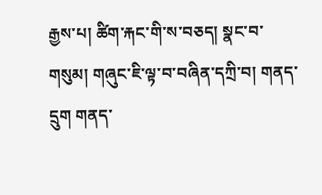རྒྱས་པ། ཚིག་རྐང་གི་ས་བཅད། སྣང་བ་གསུམ། གཞུང་ཇི་ལྟ་བ་བཞིན་དཀྲི་བ། གནད་དྲུག གནད་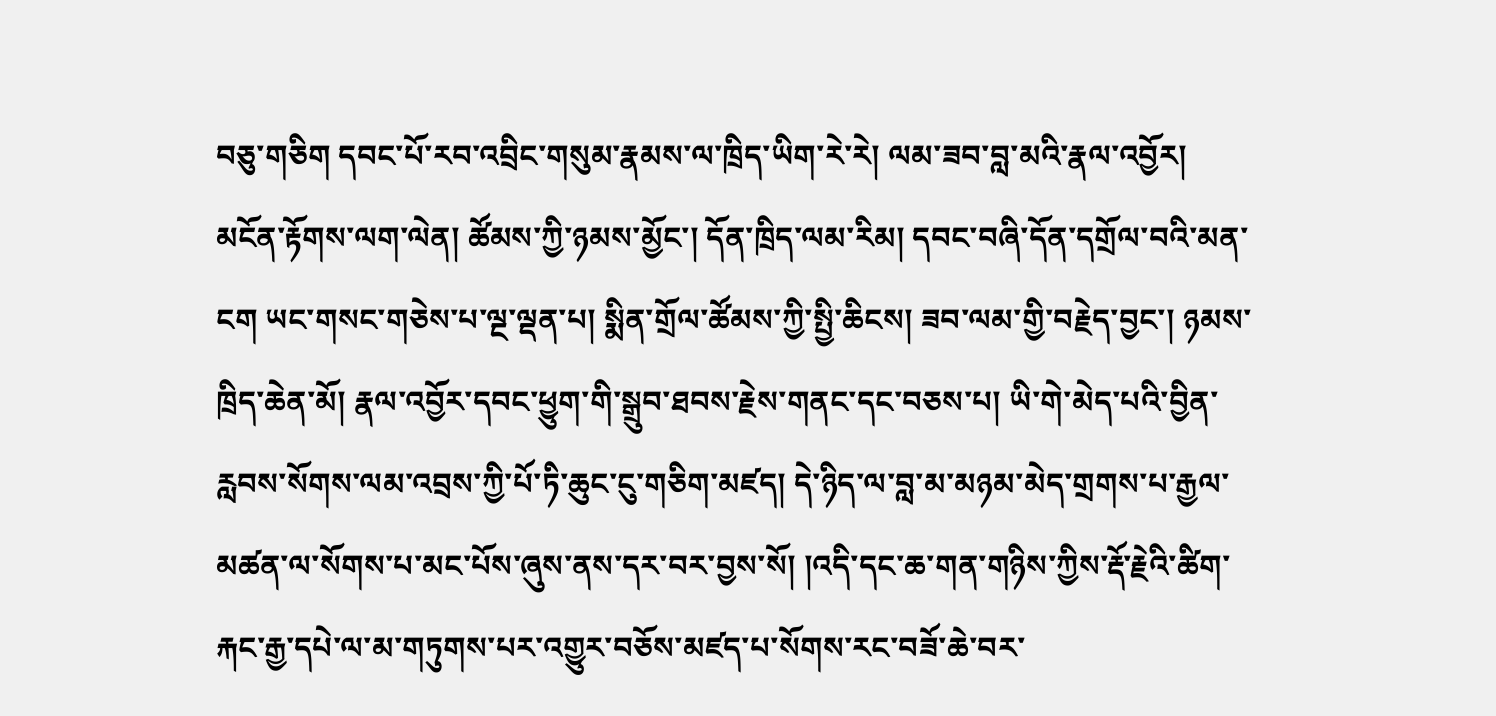བཅུ་གཅིག དབང་པོ་རབ་འབྲིང་གསུམ་རྣམས་ལ་ཁྲིད་ཡིག་རེ་རེ། ལམ་ཟབ་བླ་མའི་རྣལ་འབྱོར། མངོན་རྟོགས་ལག་ལེན། ཚོམས་ཀྱི་ཉམས་མྱོང་། དོན་ཁྲིད་ལམ་རིམ། དབང་བཞི་དོན་དགྲོལ་བའི་མན་ངག ཡང་གསང་གཅེས་པ་ལྔ་ལྡན་པ། སྨིན་གྲོལ་ཚོམས་ཀྱི་སྤྱི་ཆིངས། ཟབ་ལམ་གྱི་བརྗེད་བྱང་། ཉམས་ཁྲིད་ཆེན་མོ། རྣལ་འབྱོར་དབང་ཕྱུག་གི་སྒྲུབ་ཐབས་རྗེས་གནང་དང་བཅས་པ། ཡི་གེ་མེད་པའི་བྱིན་རླབས་སོགས་ལམ་འབྲས་ཀྱི་པོ་ཏི་ཆུང་ངུ་གཅིག་མཛད། དེ་ཉིད་ལ་བླ་མ་མཉམ་མེད་གྲགས་པ་རྒྱལ་མཚན་ལ་སོགས་པ་མང་པོས་ཞུས་ནས་དར་བར་བྱས་སོ། །འདི་དང་ཆ་གན་གཉིས་ཀྱིས་རྡོ་རྗེའི་ཚིག་རྐང་རྒྱ་དཔེ་ལ་མ་གཏུགས་པར་འགྱུར་བཅོས་མཛད་པ་སོགས་རང་བཟོ་ཆེ་བར་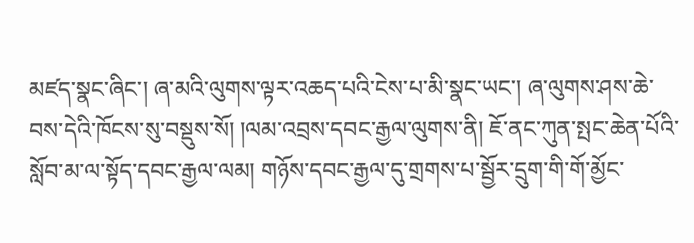མཛད་སྣང་ཞིང་། ཞ་མའི་ལུགས་ལྟར་འཆད་པའི་ངེས་པ་མི་སྣང་ཡང་། ཞ་ལུགས་ཤས་ཆེ་བས་དེའི་ཁོངས་སུ་བསྡུས་སོ། །ལམ་འབྲས་དབང་རྒྱལ་ལུགས་ནི། ཇོ་ནང་ཀུན་སྤང་ཆེན་པོའི་སློབ་མ་ལ་སྟོད་དབང་རྒྱལ་ལམ། གཉོས་དབང་རྒྱལ་དུ་གྲགས་པ་སྦྱོར་དྲུག་གི་གོ་མྱོང་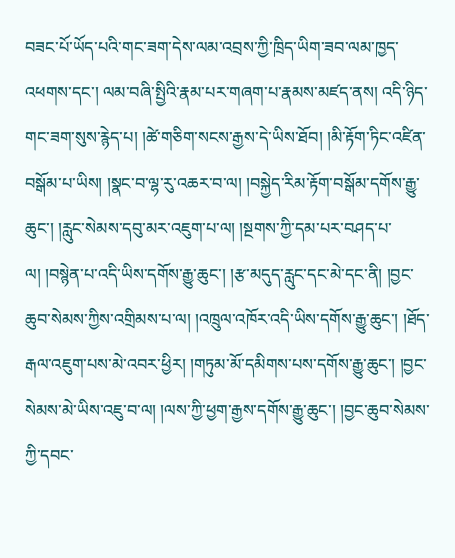བཟང་པོ་ཡོད་པའི་གང་ཟག་དེས་ལམ་འབྲས་ཀྱི་ཁྲིད་ཡིག་ཟབ་ལམ་ཁྱད་འཕགས་དང་། ལམ་བཞི་སྤྱིའི་རྣམ་པར་གཞག་པ་རྣམས་མཛད་ནས། འདི་ཉིད་གང་ཟག་སུས་རྙེད་པ། །ཚེ་གཅིག་སངས་རྒྱས་དེ་ཡིས་ཐོབ། །མི་རྟོག་ཏིང་འཛིན་བསྒོམ་པ་ཡིས། །སྣང་བ་ལྷ་རུ་འཆར་བ་ལ། །བསྐྱེད་རིམ་རྟོག་བསྒོམ་དགོས་རྒྱུ་ཆུང་། །རླུང་སེམས་དབུ་མར་འཇུག་པ་ལ། །སྔགས་ཀྱི་དམ་པར་བཤད་པ་ལ། །བསྙེན་པ་འདི་ཡིས་དགོས་རྒྱུ་ཆུང་། །རྩ་མདུད་རླུང་དང་མེ་དང་ནི། །བྱང་ཆུབ་སེམས་ཀྱིས་འགྲིམས་པ་ལ། །འཁྲུལ་འཁོར་འདི་ཡིས་དགོས་རྒྱུ་ཆུང་། །ཐོད་རྒལ་འཇུག་པས་མེ་འབར་ཕྱིར། །གཏུམ་མོ་དམིགས་པས་དགོས་རྒྱུ་ཆུང་། །བྱང་སེམས་མེ་ཡིས་འཇུ་བ་ལ། །ལས་ཀྱི་ཕྱག་རྒྱས་དགོས་རྒྱུ་ཆུང་། །བྱང་ཆུབ་སེམས་ཀྱི་དབང་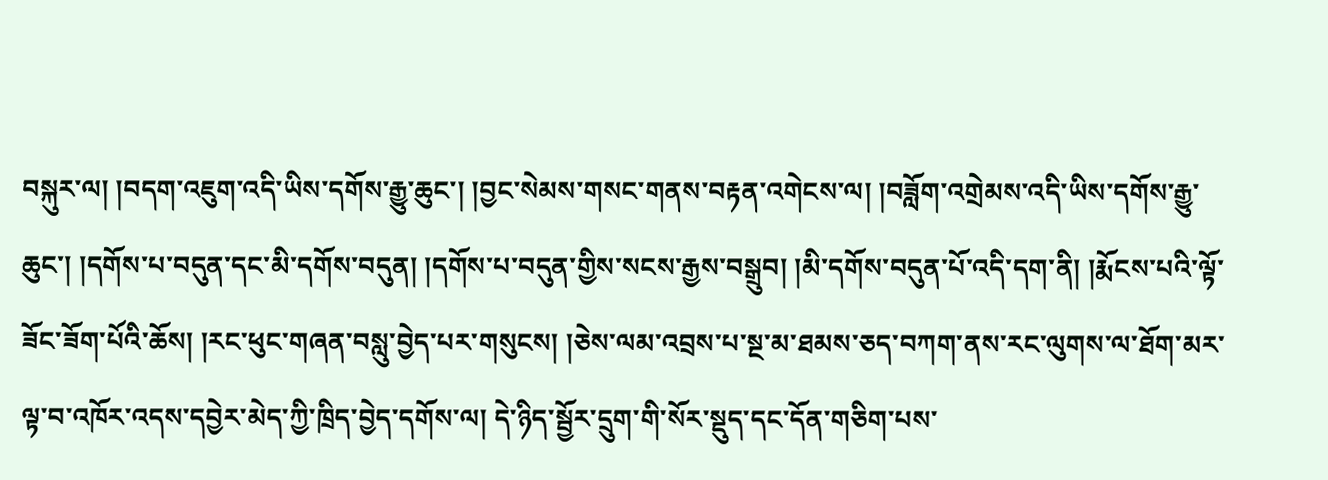བསྐུར་ལ། །བདག་འཇུག་འདི་ཡིས་དགོས་རྒྱུ་ཆུང་། །བྱང་སེམས་གསང་གནས་བརྟན་འགེངས་ལ། །བཟློག་འགྲེམས་འདི་ཡིས་དགོས་རྒྱུ་ཆུང་། །དགོས་པ་བདུན་དང་མི་དགོས་བདུན། །དགོས་པ་བདུན་གྱིས་སངས་རྒྱས་བསྒྲུབ། །མི་དགོས་བདུན་པོ་འདི་དག་ནི། །རྨོངས་པའི་ལྟོ་ཟོང་ཟོག་པོའི་ཆོས། །རང་ཕུང་གཞན་བསླུ་བྱེད་པར་གསུངས། །ཅེས་ལམ་འབྲས་པ་སྔ་མ་ཐམས་ཅད་བཀག་ནས་རང་ལུགས་ལ་ཐོག་མར་ལྟ་བ་འཁོར་འདས་དབྱེར་མེད་ཀྱི་ཁྲིད་བྱེད་དགོས་ལ། དེ་ཉིད་སྦྱོར་དྲུག་གི་སོར་སྡུད་དང་དོན་གཅིག་པས་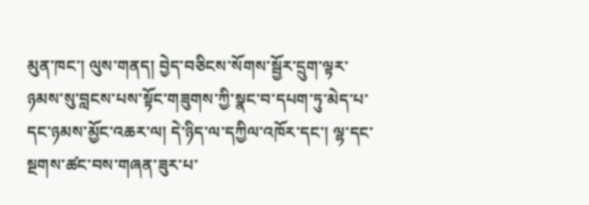མུན་ཁང་། ལུས་གནད། བྱེད་བཅིངས་སོགས་སྦྱོར་དྲུག་ལྟར་ཉམས་སུ་བླངས་པས་སྟོང་གཟུགས་ཀྱི་སྣང་བ་དཔག་ཏུ་མེད་པ་དང་ཉམས་མྱོང་འཆར་ལ། དེ་ཉིད་ལ་དཀྱིལ་འཁོར་དང་། ལྷ་དང་སྔགས་ཚང་བས་གཞན་ཟུར་པ་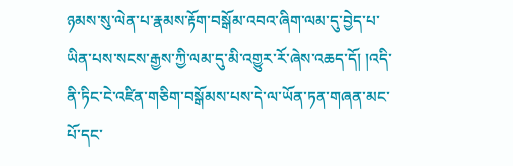ཉམས་སུ་ལེན་པ་རྣམས་རྟོག་བསྒོམ་འབའ་ཞིག་ལམ་དུ་བྱེད་པ་ཡིན་པས་སངས་རྒྱས་ཀྱི་ལམ་དུ་མི་འགྱུར་རོ་ཞེས་འཆད་དོ། །འདི་ནི་ཏིང་ངེ་འཛིན་གཅིག་བསྒོམས་པས་དེ་ལ་ཡོན་ཏན་གཞན་མང་པོ་དང་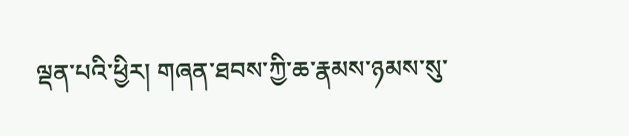ལྡན་པའི་ཕྱིར། གཞན་ཐབས་ཀྱི་ཆ་རྣམས་ཉམས་སུ་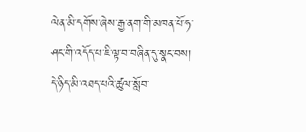ལེན་མི་དགོས་ཞེས་རྒྱ་ནག་གི་མཁན་པོ་ཧ་ཤང་གི་འདོད་པ་ཇི་ལྟ་བ་བཞིན་དུ་སྣང་བས། དེ་ཉིད་མི་འཐད་པའི་ཚུལ་སློབ་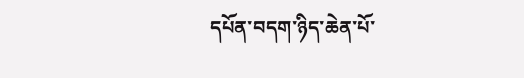དཔོན་བདག་ཉིད་ཆེན་པོ་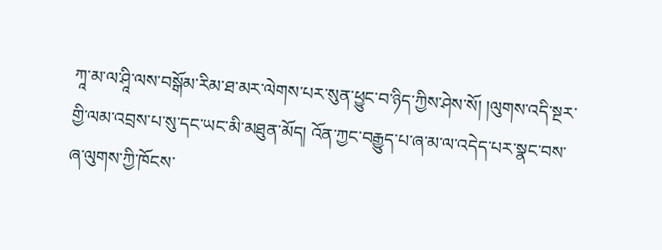ཀཱ་མ་ལ་ཤཱི་ལས་བསྒོམ་རིམ་ཐ་མར་ལེགས་པར་སུན་ཕྱུང་བ་ཉིད་ཀྱིས་ཤེས་སོ། །ལུགས་འདི་སྔར་གྱི་ལམ་འབྲས་པ་སུ་དང་ཡང་མི་མཐུན་མོད། འོན་ཀྱང་བརྒྱུད་པ་ཞ་མ་ལ་འདེད་པར་སྣང་བས་ཞ་ལུགས་ཀྱི་ཁོངས་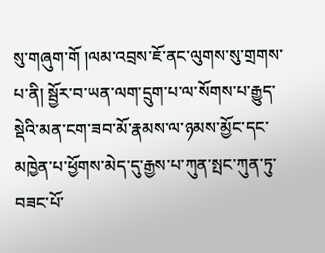སུ་གཞུག་གོ །ལམ་འབྲས་ཇོ་ནང་ལུགས་སུ་གྲགས་པ་ནི། སྦྱོར་བ་ཡན་ལག་དྲུག་པ་ལ་སོགས་པ་རྒྱུད་སྡེའི་མན་ངག་ཟབ་མོ་རྣམས་ལ་ཉམས་མྱོང་དང་མཁྱེན་པ་ཕྱོགས་མེད་དུ་རྒྱས་པ་ཀུན་སྤང་ཀུན་ཏུ་བཟང་པོ་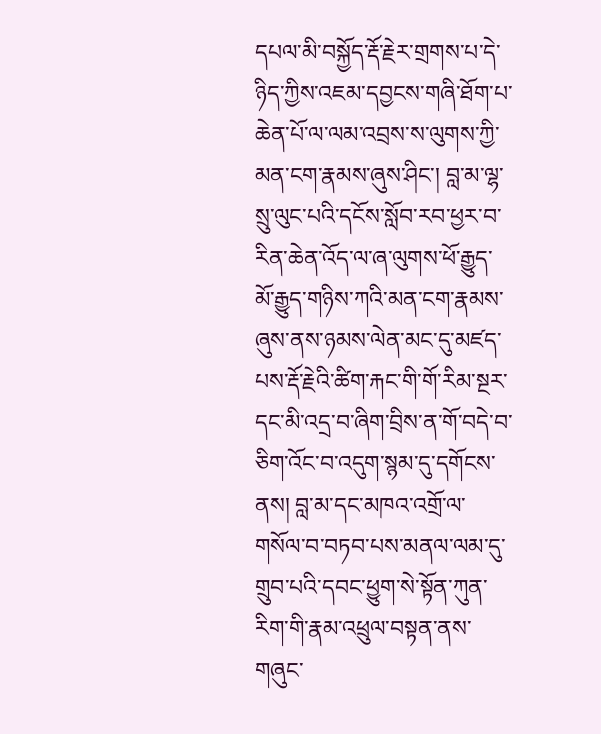དཔལ་མི་བསྐྱོད་རྡོ་རྗེར་གྲགས་པ་དེ་ཉིད་ཀྱིས་འཇམ་དབྱངས་གཞི་ཐོག་པ་ཆེན་པོ་ལ་ལམ་འབྲས་ས་ལུགས་ཀྱི་མན་ངག་རྣམས་ཞུས་ཤིང་། བླ་མ་ལྷ་སྲུ་ལུང་པའི་དངོས་སློབ་རབ་ཕྱར་བ་རིན་ཆེན་འོད་ལ་ཞ་ལུགས་ཕོ་རྒྱུད་མོ་རྒྱུད་གཉིས་ཀའི་མན་ངག་རྣམས་ཞུས་ནས་ཉམས་ལེན་མང་དུ་མཛད་པས་རྡོ་རྗེའི་ཚིག་རྐང་གི་གོ་རིམ་སྔར་དང་མི་འདྲ་བ་ཞིག་བྲིས་ན་གོ་བདེ་བ་ཅིག་འོང་བ་འདུག་སྙམ་དུ་དགོངས་ནས། བླ་མ་དང་མཁའ་འགྲོ་ལ་གསོལ་བ་བཏབ་པས་མནལ་ལམ་དུ་གྲུབ་པའི་དབང་ཕྱུག་སེ་སྟོན་ཀུན་རིག་གི་རྣམ་འཕྲུལ་བསྟན་ནས་གཞུང་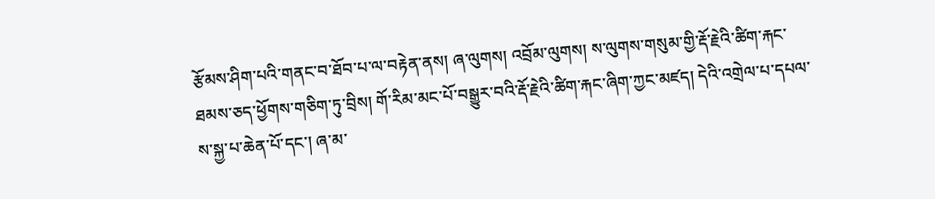རྩོམས་ཤིག་པའི་གནང་བ་ཐོབ་པ་ལ་བརྟེན་ནས། ཞ་ལུགས། འབྲོམ་ལུགས། ས་ལུགས་གསུམ་གྱི་རྡོ་རྗེའི་ཚིག་རྐང་ཐམས་ཅད་ཕྱོགས་གཅིག་ཏུ་བྲིས། གོ་རིམ་མང་པོ་བསྒྱུར་བའི་རྡོ་རྗེའི་ཚིག་རྐང་ཞིག་ཀྱང་མཛད། དེའི་འགྲེལ་པ་དཔལ་ས་སྐྱ་པ་ཆེན་པོ་དང་། ཞ་མ་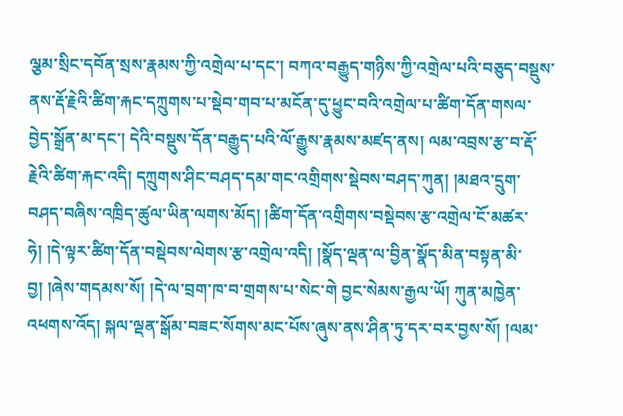ལྕམ་སྲིང་དབོན་སྲས་རྣམས་ཀྱི་འགྲེལ་པ་དང་། བཀའ་བརྒྱུད་གཉིས་ཀྱི་འགྲེལ་པའི་བཅུད་བསྡུས་ནས་རྡོ་རྗེའི་ཚིག་རྐང་དཀྲུགས་པ་སྡེབ་གབ་པ་མངོན་དུ་ཕྱུང་བའི་འགྲེལ་པ་ཚིག་དོན་གསལ་བྱེད་སྒྲོན་མ་དང་། དེའི་བསྡུས་དོན་བརྒྱུད་པའི་ལོ་རྒྱུས་རྣམས་མཛད་ནས། ལམ་འབྲས་རྩ་བ་རྡོ་རྗེའི་ཚིག་རྐང་འདི། དཀྲུགས་ཤིང་བཤད་དམ་གང་འགྲིགས་སྡེབས་བཤད་ཀུན། །མཐའ་དྲུག་བཤད་བཞིས་འཁྲིད་ཚུལ་ཡིན་ལགས་མོད། །ཚིག་དོན་འགྲིགས་བསྡེབས་རྩ་འགྲེལ་ངོ་མཚར་ཧེ། །དེ་ལྟར་ཚིག་དོན་བསྡེབས་ལེགས་རྩ་འགྲེལ་འདི། །སྣོད་ལྡན་ལ་བྱིན་སྣོད་མིན་བསྟན་མི་བྱ། །ཞེས་གདམས་སོ། །དེ་ལ་བྲག་ཁ་བ་གྲགས་པ་སེང་གེ བྱང་སེམས་རྒྱལ་ཡོ། ཀུན་མཁྱེན་འཕགས་འོད། སྐལ་ལྡན་སྒོམ་བཟང་སོགས་མང་པོས་ཞུས་ནས་ཤིན་ཏུ་དར་བར་བྱས་སོ། །ལམ་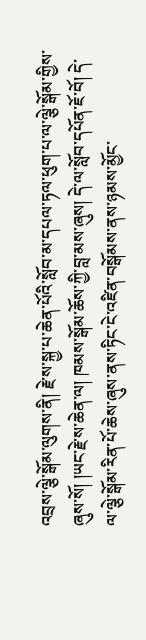འབྲས་ལྕེ་སྒོམ་ལུགས་ནི། རྗེ་ས་སྐྱ་པ་ཆེན་པོའི་སློབ་མ་དཔལ་ཏལ་ཕུག་པ་ལ་ལྕེ་སྒོམ་གྱིས་ཞུས་སོ། །ཡང་རྗེ་ས་ཆེན་ལ། ཁམས་སྒོམ་ཆོས་ཀྱི་བླ་མས་ཞུས། དེ་ལ་སློབ་དཔོན་ཇོ་བོ། དེ་ལ་ལྕེ་སྒོམ་རིན་པོ་ཆེས་ཞུས་ནས་ཏིང་ངེ་འཛིན་བསྒོམས་ནས་ཉམས་མྱོང་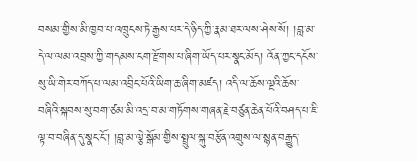བསམ་གྱིས་མི་ཁྱབ་པ་འཁྲུངས་ཏེ་རྒྱས་པར་དེ་ཉིད་ཀྱི་རྣམ་ཐར་ལས་ཤེས་སོ། །བླ་མ་དེ་ལ་ལམ་འབྲས་ཀྱི་གདམས་ངག་རྫོགས་པ་ཞིག་ཡོད་པར་སྣང་མོད། འོན་ཀྱང་དངོས་སུ་ཡི་གེར་བཀོད་པ་ལམ་འབྲིང་པོའི་ཡིག་ཆ་ཞིག་མཛད། འདི་ལ་ཆོས་ལྔའི་ཆོས་བཞིའི་སྐབས་སུ་བག་ཙམ་མི་འདྲ་བ་མ་གཏོགས་གཞན་རྗེ་བཙུན་ཆེན་པོའི་བཤད་པ་ཇི་ལྟ་བ་བཞིན་དུ་སྣང་ངོ་། །བླ་མ་ལྕེ་སྒོམ་གྱིས་སྤྲུལ་སྐུ་བརྩོན་འགྲུས་ལ་སྙན་བརྒྱུད་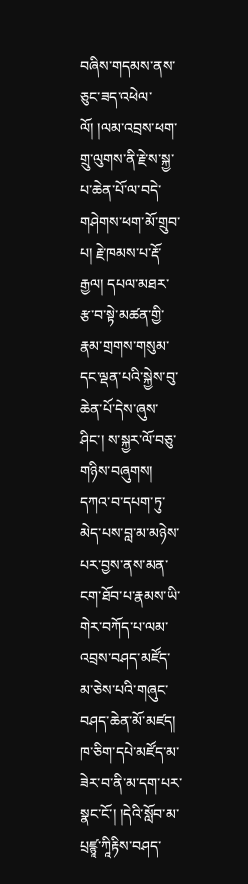བཞིས་གདམས་ནས་ཅུང་ཟད་འཕེལ་ལོ། །ལམ་འབྲས་ཕག་གྲུ་ལུགས་ནི་རྗེ་ས་སྐྱ་པ་ཆེན་པོ་ལ་བདེ་གཤེགས་ཕག་མོ་གྲུབ་པ། རྗེ་ཁམས་པ་རྡོ་རྒྱལ། དཔལ་མཐར་རྩ་བ་སྟེ་མཚན་གྱི་རྣམ་གྲགས་གསུམ་དང་ལྡན་པའི་སྐྱེས་བུ་ཆེན་པོ་དེས་ཞུས་ཤིང་། ས་སྐྱར་ལོ་བཅུ་གཉིས་བཞུགས། དཀའ་བ་དཔག་ཏུ་མེད་པས་བླ་མ་མཉེས་པར་བྱས་ནས་མན་ངག་ཐོབ་པ་རྣམས་ཡི་གེར་བཀོད་པ་ལམ་འབྲས་བཤད་མཛོད་མ་ཅེས་པའི་གཞུང་བཤད་ཆེན་མོ་མཛད། ཁ་ཅིག་དཔེ་མཛོད་མ་ཟེར་བ་ནི་མ་དག་པར་སྣང་ངོ་། །དེའི་སློབ་མ་པྲཛྙཱ་ཀཱིརྟིས་བཤད་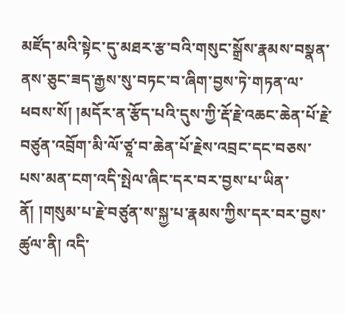མཛོད་མའི་སྟེང་དུ་མཐར་རྩ་བའི་གསུང་སྒྲོས་རྣམས་བསྣན་ནས་ཅུང་ཟད་རྒྱས་སུ་བཏང་བ་ཞིག་བྱས་ཏེ་གཏན་ལ་ཕབས་སོ། །མདོར་ན་རྩོད་པའི་དུས་ཀྱི་རྡོ་རྗེ་འཆང་ཆེན་པོ་རྗེ་བཙུན་འབྲོག་མི་ལོ་ཙཱ་བ་ཆེན་པོ་རྗེས་འབྲང་དང་བཅས་པས་མན་ངག་འདི་སྤེལ་ཞིང་དར་བར་བྱས་པ་ཡིན་ནོ། །གསུམ་པ་རྗེ་བཙུན་ས་སྐྱ་པ་རྣམས་ཀྱིས་དར་བར་བྱས་ཚུལ་ནི། འདི་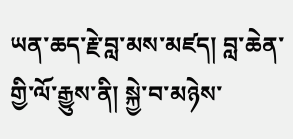ཡན་ཆད་རྗེ་བླ་མས་མཛད། བླ་ཆེན་གྱི་ལོ་རྒྱུས་ནི། སྐྱེ་བ་མཉེས་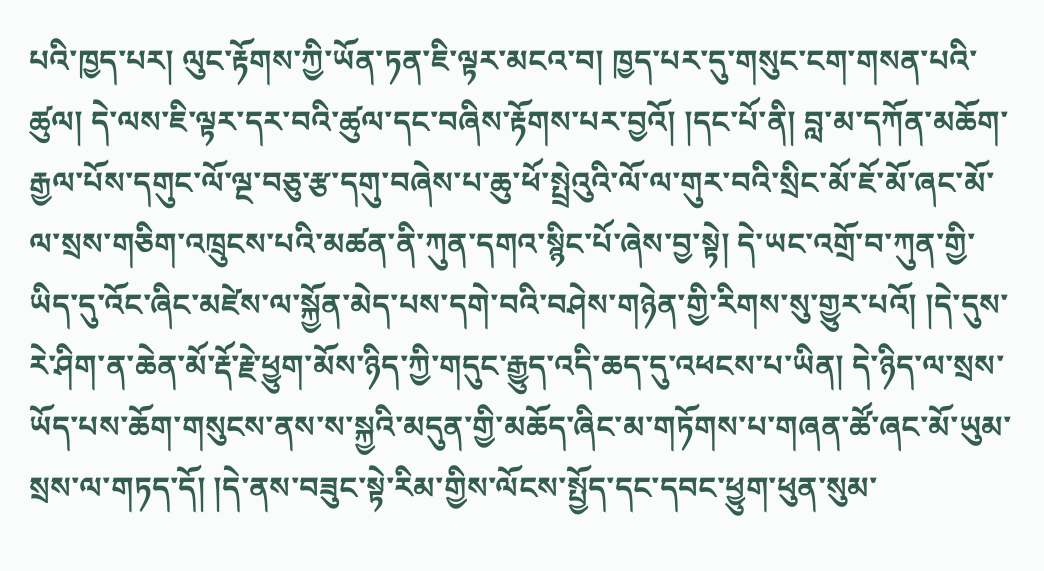པའི་ཁྱད་པར། ལུང་རྟོགས་ཀྱི་ཡོན་ཏན་ཇི་ལྟར་མངའ་བ། ཁྱད་པར་དུ་གསུང་ངག་གསན་པའི་ཚུལ། དེ་ལས་ཇི་ལྟར་དར་བའི་ཚུལ་དང་བཞིས་རྟོགས་པར་བྱའོ། །དང་པོ་ནི། བླ་མ་དཀོན་མཆོག་རྒྱལ་པོས་དགུང་ལོ་ལྔ་བཅུ་རྩ་དགུ་བཞེས་པ་ཆུ་ཕོ་སྤྲེའུའི་ལོ་ལ་གུར་བའི་སྲིང་མོ་ཇོ་མོ་ཞང་མོ་ལ་སྲས་གཅིག་འཁྲུངས་པའི་མཚན་ནི་ཀུན་དགའ་སྙིང་པོ་ཞེས་བྱ་སྟེ། དེ་ཡང་འགྲོ་བ་ཀུན་གྱི་ཡིད་དུ་འོང་ཞིང་མཛེས་ལ་སྐྱོན་མེད་པས་དགེ་བའི་བཤེས་གཉེན་གྱི་རིགས་སུ་གྱུར་པའོ། །དེ་དུས་རེ་ཤིག་ན་ཆེན་མོ་རྡོ་རྗེ་ཕྱུག་མོས་ཉིད་ཀྱི་གདུང་རྒྱུད་འདི་ཆད་དུ་འཕངས་པ་ཡིན། དེ་ཉིད་ལ་སྲས་ཡོད་པས་ཆོག་གསུངས་ནས་ས་སྐྱའི་མདུན་གྱི་མཆོད་ཞིང་མ་གཏོགས་པ་གཞན་ཚོ་ཞང་མོ་ཡུམ་སྲས་ལ་གཏད་དོ། །དེ་ནས་བཟུང་སྟེ་རིམ་གྱིས་ལོངས་སྤྱོད་དང་དབང་ཕྱུག་ཕུན་སུམ་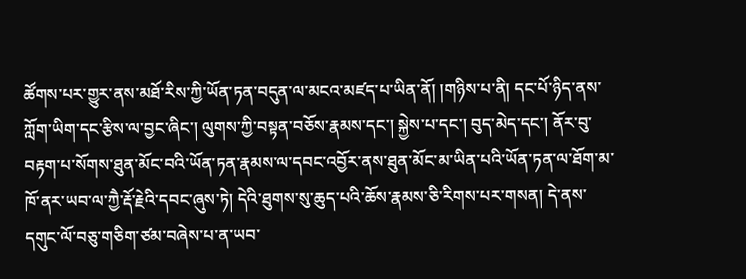ཚོགས་པར་གྱུར་ནས་མཐོ་རིས་ཀྱི་ཡོན་ཏན་བདུན་ལ་མངའ་མཛད་པ་ཡིན་ནོ། །གཉིས་པ་ནི། དང་པོ་ཉིད་ནས་ཀློག་ཡིག་དང་རྩིས་ལ་བྱང་ཞིང་། ལུགས་ཀྱི་བསྟན་བཅོས་རྣམས་དང་། སྐྱེས་པ་དང་། བུད་མེད་དང་། ནོར་བུ་བརྟག་པ་སོགས་ཐུན་མོང་བའི་ཡོན་ཏན་རྣམས་ལ་དབང་འབྱོར་ནས་ཐུན་མོང་མ་ཡིན་པའི་ཡོན་ཏན་ལ་ཐོག་མ་ཁོ་ནར་ཡབ་ལ་ཀྱཻ་རྡོ་རྗེའི་དབང་ཞུས་ཏེ། དེའི་ཐུགས་སུ་ཆུད་པའི་ཆོས་རྣམས་ཅི་རིགས་པར་གསན། དེ་ནས་དགུང་ལོ་བཅུ་གཅིག་ཙམ་བཞེས་པ་ན་ཡབ་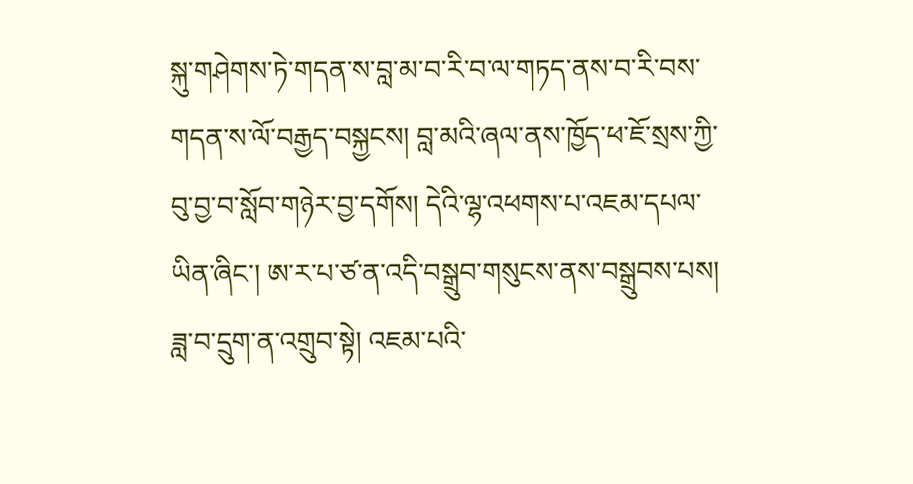སྐུ་གཤེགས་ཏེ་གདན་ས་བླ་མ་བ་རི་བ་ལ་གཏད་ནས་བ་རི་བས་གདན་ས་ལོ་བརྒྱད་བསྐྱངས། བླ་མའི་ཞལ་ནས་ཁྱོད་ཕ་ཇོ་སྲས་ཀྱི་བུ་བྱ་བ་སློབ་གཉེར་བྱ་དགོས། དེའི་ལྷ་འཕགས་པ་འཇམ་དཔལ་ཡིན་ཞིང་། ཨ་ར་པ་ཙ་ན་འདི་བསྒྲུབ་གསུངས་ནས་བསྒྲུབས་པས། ཟླ་བ་དྲུག་ན་འགྲུབ་སྟེ། འཇམ་པའི་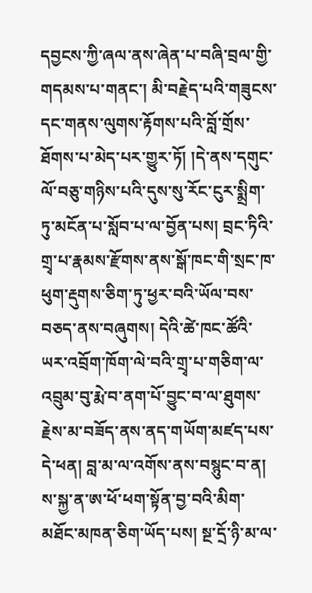དབྱངས་ཀྱི་ཞལ་ནས་ཞེན་པ་བཞི་བྲལ་གྱི་གདམས་པ་གནང་། མི་བརྗེད་པའི་གཟུངས་དང་གནས་ལུགས་རྟོགས་པའི་བློ་གྲོས་ཐོགས་པ་མེད་པར་གྱུར་ཏོ། །དེ་ནས་དགུང་ལོ་བཅུ་གཉིས་པའི་དུས་སུ་རོང་ངུར་སྨྲིག་ཏུ་མངོན་པ་སློབ་པ་ལ་བྱོན་པས། བྲང་ཏིའི་གྲྭ་པ་རྣམས་རྫོགས་ནས་སྒོ་ཁང་གི་སྲང་ཁ་ཕུག་རྡུགས་ཅིག་ཏུ་ཕྱར་བའི་ཡོལ་བས་བཅད་ནས་བཞུགས། དེའི་ཚེ་ཁང་ཚོའི་ཡར་འབྲོག་ཁོག་ལེ་བའི་གྲྭ་པ་གཅིག་ལ་འབྲུམ་བུ་རྨེ་བ་ནག་པོ་བྱུང་བ་ལ་ཐུགས་རྗེས་མ་བཟོད་ནས་ནད་གཡོག་མཛད་པས་དེ་ཕན། བླ་མ་ལ་འགོས་ནས་བསྙུང་བ་ན། ས་སྐྱ་ན་ཨ་ཕོ་ཕག་སྟོན་བྱ་བའི་མིག་མཐོང་མཁན་ཅིག་ཡོད་པས། སྔ་དྲོ་ཉི་མ་ལ་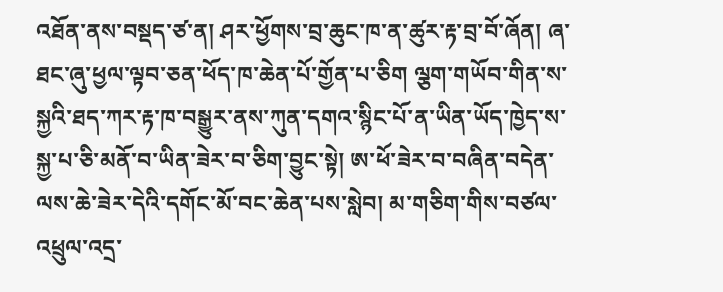འཐོན་ནས་བསྡད་ཙ་ན། ཤར་ཕྱོགས་བྲ་ཆུང་ཁ་ན་ཚུར་རྟ་བྲ་བོ་ཞོན། ཞ་ཐང་ཞུ་ཕྱལ་ལྟབ་ཅན་ཕོད་ཁ་ཆེན་པོ་གྱོན་པ་ཅིག ལྕག་གཡོབ་གིན་ས་སྐྱའི་ཐད་ཀར་རྟ་ཁ་བསྒྱུར་ནས་ཀུན་དགའ་སྙིང་པོ་ན་ཡིན་ཡོད་ཁྱེད་ས་སྐྱ་པ་ཅི་མནོ་བ་ཡིན་ཟེར་བ་ཅིག་བྱུང་སྟེ། ཨ་ཕོ་ཟེར་བ་བཞིན་བདེན་ལས་ཆེ་ཟེར་དེའི་དགོང་མོ་བང་ཆེན་པས་སླེབ། མ་གཅིག་གིས་བཙལ་འཕྲུལ་འདྲ་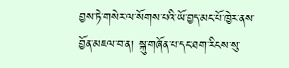བྱས་ཏེ་གསེར་ལ་སོགས་པའི་ཡོ་བྱད་མང་པོ་ཁྱེར་ནས་བྱོན་མཇལ་བ་ན། སྐུ་གཞོན་པ་དང་ཐག་རིངས་སུ་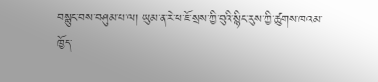བསྙུང་བས་བཤུམ་པ་ལ། ཡུམ་ན་རེ་ཕ་ཇོ་སྲས་ཀྱི་བུའི་སྙིང་རུས་ཀྱི་ཚུགས་ཁའམ་ཁྱོད་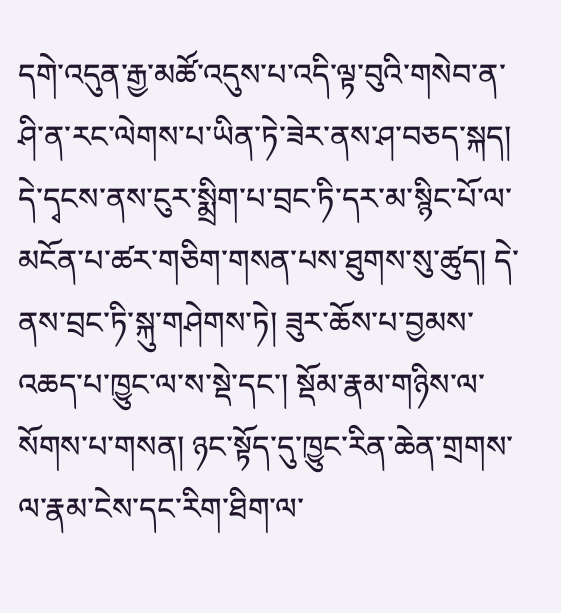དགེ་འདུན་རྒྱ་མཚོ་འདུས་པ་འདི་ལྟ་བུའི་གསེབ་ན་ཤི་ན་རང་ལེགས་པ་ཡིན་ཏེ་ཟེར་ནས་ཤ་བཅད་སྐད། དེ་དྭངས་ནས་ངུར་སྨྲིག་པ་བྲང་ཏི་དར་མ་སྙིང་པོ་ལ་མངོན་པ་ཚར་གཅིག་གསན་པས་ཐུགས་སུ་ཚུད། དེ་ནས་བྲང་ཏི་སྐུ་གཤེགས་ཏེ། ཟུར་ཆོས་པ་བྱམས་འཆད་པ་ཁྱུང་ལ་ས་སྡེ་དང་། སྡོམ་རྣམ་གཉིས་ལ་སོགས་པ་གསན། ཉང་སྟོད་དུ་ཁྱུང་རིན་ཆེན་གྲགས་ལ་རྣམ་ངེས་དང་རིག་ཐིག་ལ་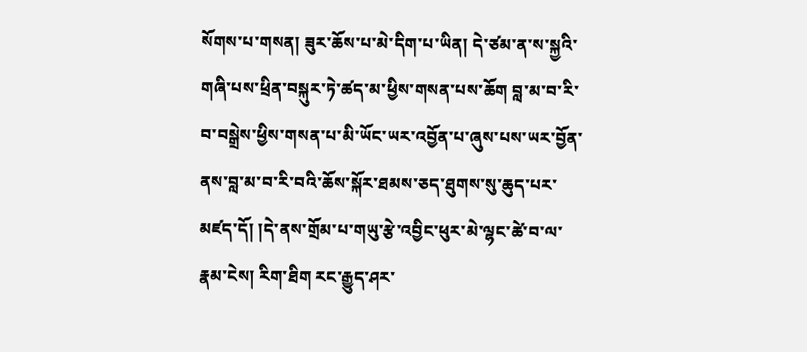སོགས་པ་གསན། ཟུར་ཆོས་པ་མེ་དིག་པ་ཡིན། དེ་ཙམ་ན་ས་སྐྱའི་གཞི་པས་ཕྲིན་བསྐུར་ཏེ་ཚད་མ་ཕྱིས་གསན་པས་ཆོག བླ་མ་བ་རི་བ་བསྒྲེས་ཕྱིས་གསན་པ་མི་ཡོང་ཡར་འབྱོན་པ་ཞུས་པས་ཡར་བྱོན་ནས་བླ་མ་བ་རི་བའི་ཆོས་སྐོར་ཐམས་ཅད་ཐུགས་སུ་ཆུད་པར་མཛད་དོ། །དེ་ནས་གྲོམ་པ་གཡུ་རྩེ་འབྱིང་ཕུར་མེ་ལྷང་ཚེ་བ་ལ་རྣམ་ངེས། རིག་ཐིག རང་རྒྱུད་ཤར་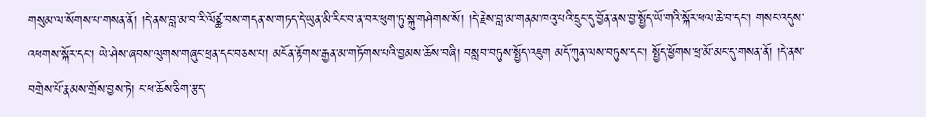གསུམ་ལ་སོགས་པ་གསན་ནོ། །དེ་ནས་བླ་མ་བ་རི་ལོཙྪ་བས་གདན་ས་གཏད་དེ་ཡུན་མི་རིང་བ་ན་བར་ཕུག་ཏུ་སྐུ་གཤེགས་སོ། །དེ་རྗེས་བླ་མ་གནམ་ཁའུ་པའི་དྲུང་དུ་བྱོན་ནས་བྱ་སྤྱོད་ཡོ་གའི་སྐོར་ཕལ་ཆེ་བ་དང་། གསང་འདུས་འཕགས་སྐོར་དང་། ཡེ་ཤེས་ཞབས་ལུགས་གཞུང་ཕྲན་དང་བཅས་པ། མངོན་རྟོགས་རྒྱན་མ་གཏོགས་པའི་བྱམས་ཆོས་བཞི། བསླབ་བཏུས་སྤྱོད་འཇུག མདོ་ཀུན་ལས་བཏུས་དང་། སྤྱོད་ཕྱོགས་ཕྲ་མོ་མང་དུ་གསན་ནོ། །དེ་ནས་བགྲེས་པོ་རྣམས་གྲོས་བྱས་ཏེ། ང་ཕ་ཆོས་ཅིག་རྩད་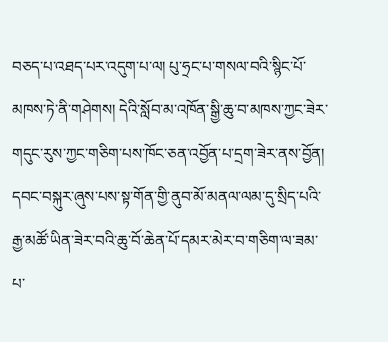བཅད་པ་འཐད་པར་འདུག་པ་ལ། པུ་ཧྲང་པ་གསལ་བའི་སྙིང་པོ་མཁས་ཏེ་ནི་གཤེགས། དེའི་སློབ་མ་འཁོན་སྒྱི་ཆུ་བ་མཁས་ཀྱང་ཟེར་གདུང་རུས་ཀྱང་གཅིག་པས་ཁོང་ཅན་འབྱོན་པ་དྲག་ཟེར་ནས་བྱོན། དབང་བསྐུར་ཞུས་པས་སྟ་གོན་གྱི་ནུབ་མོ་མནལ་ལམ་དུ་སྲིད་པའི་རྒྱ་མཚོ་ཡིན་ཟེར་བའི་ཆུ་བོ་ཆེན་པོ་དམར་མེར་བ་གཅིག་ལ་ཟམ་པ་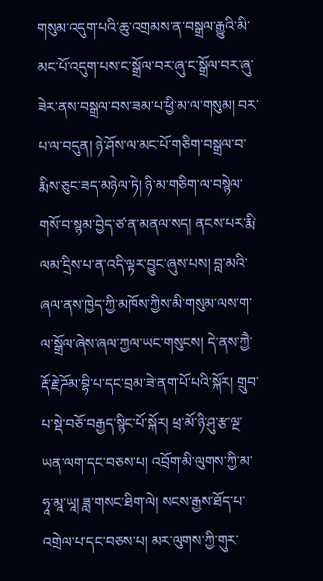གསུམ་འདུག་པའི་ཆུ་འགྲམས་ན་བསྒྲལ་རྒྱུའི་མི་མང་པོ་འདུག་པས་ང་སྒྲོལ་བར་ཞུ་ང་སྒྲོལ་བར་ཞུ་ཟེར་ནས་བསྒྲལ་བས་ཟམ་པ་ཕྱི་མ་ལ་གསུམ། བར་པ་ལ་བདུན། ཉེ་ཤོས་ལ་མང་པོ་གཅིག་བསྒྲལ་བ་རྨིས་ཅུང་ཟད་མཉེལ་ཏེ། ཉི་མ་གཅིག་ལ་བསྙེལ་གསོ་བ་སྙམ་བྱེད་ཙ་ན་མནལ་སད། ནངས་པར་རྨི་ལམ་དྲིས་པ་ན་འདི་ལྟར་བྱུང་ཞུས་པས། བླ་མའི་ཞལ་ནས་ཁྱེད་ཀྱི་མཁོས་ཀྱིས་མི་གསུམ་ལས་ག་ལ་སྒྲོལ་ཞེས་ཞལ་ཀྱལ་ཡང་གསུངས། དེ་ནས་ཀྱཻ་རྡོ་རྗེ་ཌོམ་བྷི་པ་དང་བྲམ་ཟེ་ནག་པོ་པའི་སྐོར། གྲུབ་པ་སྡེ་བཅོ་བརྒྱད་སྙིང་པོ་སྐོར། ཕྲ་མོ་ཉི་ཤུ་རྩ་ལྔ་ཡན་ལག་དང་བཅས་པ། འབྲོག་མི་ལུགས་ཀྱི་མ་ཧཱ་མཱ་ཡཱ། ཟླ་གསང་ཐིག་ལེ། སངས་རྒྱས་ཐོད་པ་འགྲེལ་པ་དང་བཅས་པ། མར་ལུགས་ཀྱི་གུར་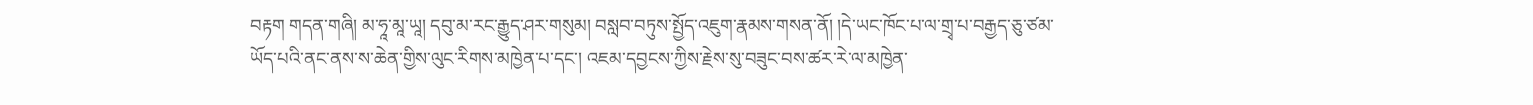བརྟག གདན་གཞི། མ་ཧཱ་མཱ་ཡཱ། དབུ་མ་རང་རྒྱུད་ཤར་གསུམ། བསླབ་བཏུས་སྤྱོད་འཇུག་རྣམས་གསན་ནོ། །དེ་ཡང་ཁོང་པ་ལ་གྲྭ་པ་བརྒྱད་ཅུ་ཙམ་ཡོད་པའི་ནང་ནས་ས་ཆེན་གྱིས་ལུང་རིགས་མཁྱེན་པ་དང་། འཇམ་དབྱངས་ཀྱིས་རྗེས་སུ་བཟུང་བས་ཚར་རེ་ལ་མཁྱེན་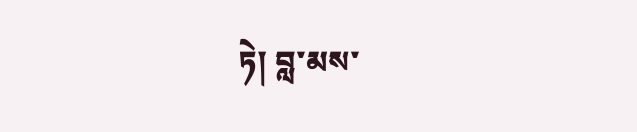ཏེ། བླ་མས་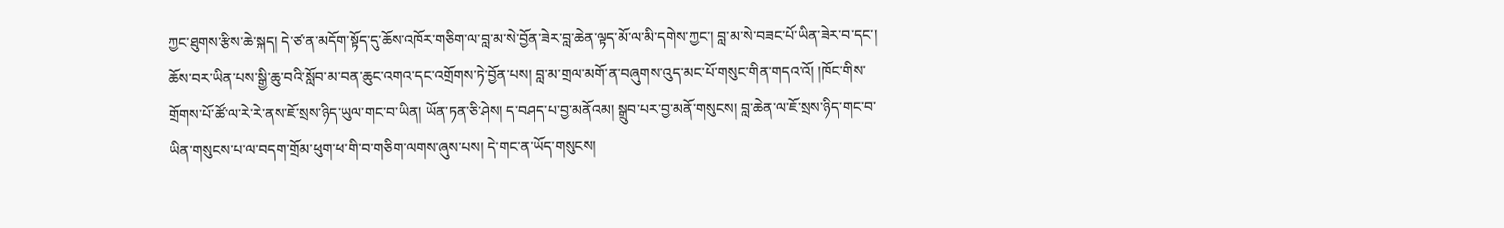ཀྱང་ཐུགས་རྩིས་ཆེ་སྐད། དེ་ཙ་ན་མདོག་སྟོད་དུ་ཆོས་འཁོར་གཅིག་ལ་བླ་མ་སེ་བྱོན་ཟེར་བླ་ཆེན་ལྟད་མོ་ལ་མི་དགེས་ཀྱང་། བླ་མ་སེ་བཟང་པོ་ཡིན་ཟེར་བ་དང་། ཆོས་བར་ཡིན་པས་སྒྱི་ཆུ་བའི་སློབ་མ་བན་ཆུང་འགའ་དང་འགྲོགས་ཏེ་བྱོན་པས། བླ་མ་གྲལ་མགོ་ན་བཞུགས་འུད་མང་པོ་གསུང་གིན་གདའ་འོ། །ཁོང་གིས་གྲོགས་པོ་ཚོ་ལ་རེ་རེ་ནས་ཇོ་སྲས་ཉིད་ཡུལ་གང་བ་ཡིན། ཡོན་ཏན་ཅི་ཤེས། ད་བཤད་པ་བྱ་མནོའམ། སྒྲུབ་པར་བྱ་མནོ་གསུངས། བླ་ཆེན་ལ་ཇོ་སྲས་ཉིད་གང་བ་ཡིན་གསུངས་པ་ལ་བདག་གྲོམ་ཕུག་ཕ་གི་བ་གཅིག་ལགས་ཞུས་པས། དེ་གང་ན་ཡོད་གསུངས།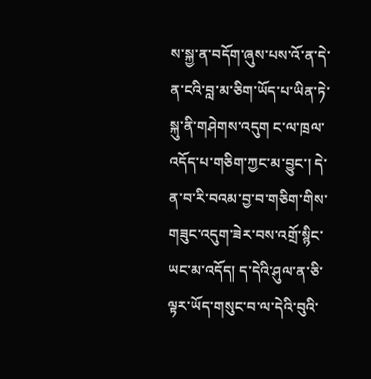ས་སྐྱ་ན་བདོག་ཞུས་པས་འོ་ན་དེ་ན་ངའི་བླ་མ་ཅིག་ཡོད་པ་ཡིན་ཏེ་སྐུ་ནི་གཤེགས་འདུག ང་ལ་ཁྲལ་འདོད་པ་གཅིག་ཀྱང་མ་བྱུང་། དེ་ན་བ་རི་བའམ་བྱ་བ་གཅིག་གིས་གཟུང་འདུག་ཟེར་བས་འགྲོ་སྙིང་ཡང་མ་འདོད། ད་དེའི་ཤུལ་ན་ཅི་ལྟར་ཡོད་གསུང་བ་ལ་དེའི་བུའི་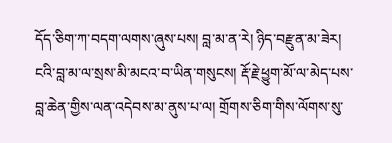དོད་ཅིག་ཀ་བདག་ལགས་ཞུས་པས། བླ་མ་ན་རེ། ཉིད་བརྫུན་མ་ཟེར། ངའི་བླ་མ་ལ་སྲས་མི་མངའ་བ་ཡིན་གསུངས། རྡོ་རྗེ་ཕྱུག་མོ་ལ་མེད་པས་བླ་ཆེན་གྱིས་ལན་འདེབས་མ་ནུས་པ་ལ། གྲོགས་ཅིག་གིས་ལོགས་སུ་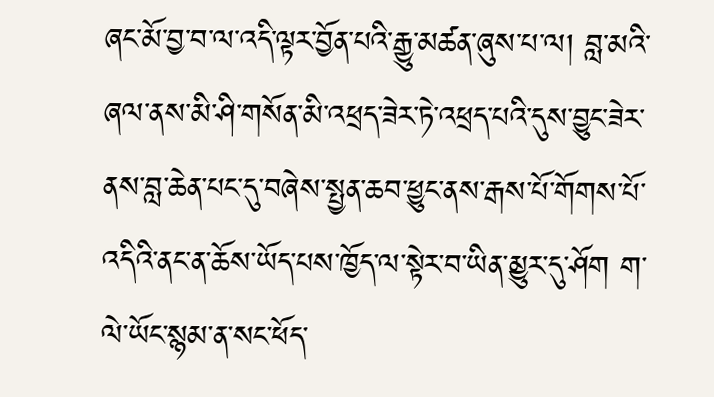ཞང་མོ་བྱ་བ་ལ་འདི་ལྟར་བྱོན་པའི་རྒྱུ་མཚན་ཞུས་པ་ལ། བླ་མའི་ཞལ་ནས་མི་ཤི་གསོན་མི་འཕྲད་ཟེར་ཏེ་འཕྲད་པའི་དུས་བྱུང་ཟེར་ནས་བླ་ཆེན་པང་དུ་བཞེས་སྤྱན་ཆབ་ཕྱུང་ནས་རྒས་པོ་གོགས་པོ་འདིའི་ནང་ན་ཆོས་ཡོད་པས་ཁྱོད་ལ་སྟེར་བ་ཡིན་མྱུར་དུ་ཤོག ག་ལེ་ཡོང་སྙམ་ན་སང་ཕོད་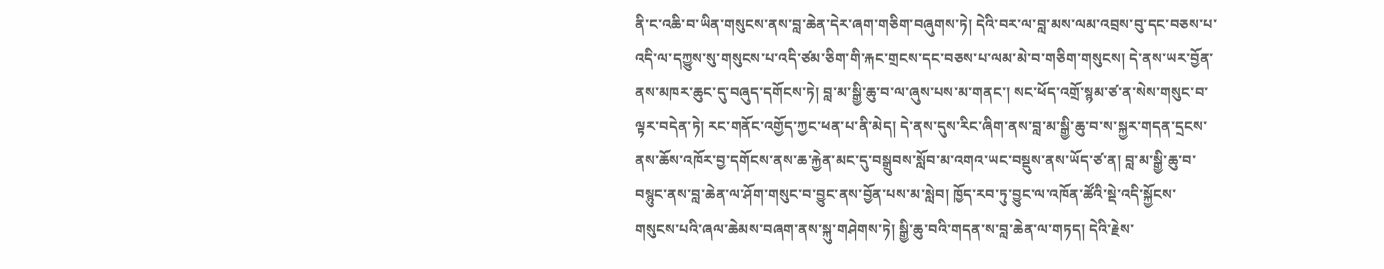ནི་ང་འཆི་བ་ཡིན་གསུངས་ནས་བླ་ཆེན་དེར་ཞག་གཅིག་བཞུགས་ཏེ། དེའི་བར་ལ་བླ་མས་ལམ་འབྲས་བུ་དང་བཅས་པ་འདི་ལ་དཀྱུས་སུ་གསུངས་པ་འདི་ཙམ་ཅིག་གི་རྐང་གྲངས་དང་བཅས་པ་ལམ་མེ་བ་གཅིག་གསུངས། དེ་ནས་ཡར་བྱོན་ནས་མཁར་ཆུང་དུ་བཞུད་དགོངས་ཏེ། བླ་མ་སྒྱི་ཆུ་བ་ལ་ཞུས་པས་མ་གནང་། སང་ཕོད་འགྲོ་སྙམ་ཙ་ན་སེས་གསུང་བ་ལྟར་བདེན་ཏེ། རང་གནོང་འགྱོད་ཀྱང་ཕན་པ་ནི་མེད། དེ་ནས་དུས་རིང་ཞིག་ནས་བླ་མ་སྒྱི་ཆུ་བ་ས་སྐྱར་གདན་དྲངས་ནས་ཆོས་འཁོར་བྱ་དགོངས་ནས་ཆ་རྐྱེན་མང་དུ་བསྒྲུབས་སློབ་མ་འགའ་ཡང་བསྡུས་ནས་ཡོད་ཙ་ན། བླ་མ་སྒྱི་ཆུ་བ་བསྙུང་ནས་བླ་ཆེན་ལ་ཤོག་གསུང་བ་བྱུང་ནས་བྱོན་པས་མ་སླེབ། ཁྱོད་རབ་ཏུ་བྱུང་ལ་འཁོན་ཚོའི་སྡེ་འདི་སྐྱོངས་གསུངས་པའི་ཞལ་ཆེམས་བཞག་ནས་སྐུ་གཤེགས་ཏེ། སྒྱི་ཆུ་བའི་གདན་ས་བླ་ཆེན་ལ་གཏད། དེའི་རྗེས་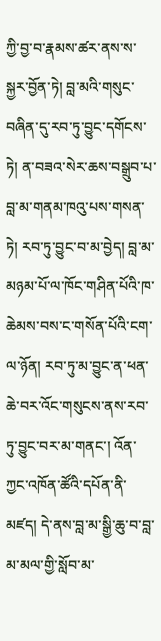ཀྱི་བྱ་བ་རྣམས་ཚར་ནས་ས་སྐྱར་བྱོན་ཏེ། བླ་མའི་གསུང་བཞིན་དུ་རབ་ཏུ་བྱུང་དགོངས་ཏེ། ན་བཟའ་སེར་ཆས་བསྒྲུབ་པ་བླ་མ་གནམ་ཁའུ་པས་གསན་ཏེ། རབ་ཏུ་བྱུང་བ་མ་བྱེད། བླ་མ་མཉམ་པོ་ལ་ཁོང་གཤིན་པོའི་ཁ་ཆེམས་བས་ང་གསོན་པོའི་ངག་ལ་ཉོན། རབ་ཏུ་མ་བྱུང་ན་ཕན་ཆེ་བར་འོང་གསུངས་ནས་རབ་ཏུ་བྱུང་བར་མ་གནང་། འོན་ཀྱང་འཁོན་ཚོའི་དཔོན་ནི་མཛད། དེ་ནས་བླ་མ་སྒྱི་ཆུ་བ་བླ་མ་མལ་གྱི་སློབ་མ་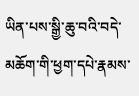ཡིན་པས་སྒྱི་ཆུ་བའི་བདེ་མཆོག་གི་ཕྱག་དཔེ་རྣམས་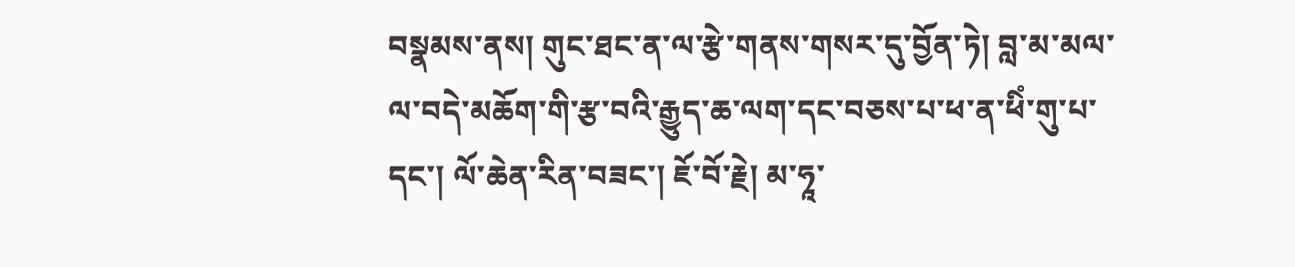བསྣམས་ནས། གུང་ཐང་ན་ལ་རྩེ་གནས་གསར་དུ་བྱོན་ཏེ། བླ་མ་མལ་ལ་བདེ་མཆོག་གི་རྩ་བའི་རྒྱུད་ཆ་ལག་དང་བཅས་པ་ཕ་ན་ཕིཾ་གུ་པ་དང་། ལོ་ཆེན་རིན་བཟང་། ཇོ་བོ་རྗེ། མ་ཧཱ་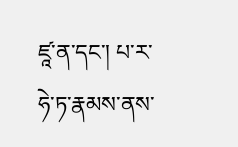ཛཱ་ན་དང་། པ་ར་ཧེ་ཏ་རྣམས་ནས་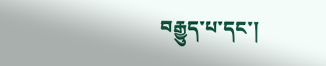བརྒྱུད་པ་དང་།